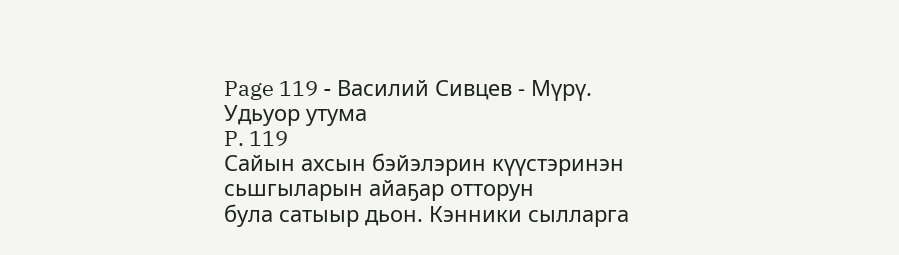Page 119 - Василий Сивцев - Мүрү. Удьуор утума
P. 119
Сайын ахсын бэйэлэрин күүстэринэн сьшгыларын айаҕар отторун
була сатыыр дьон. Кэнники сылларга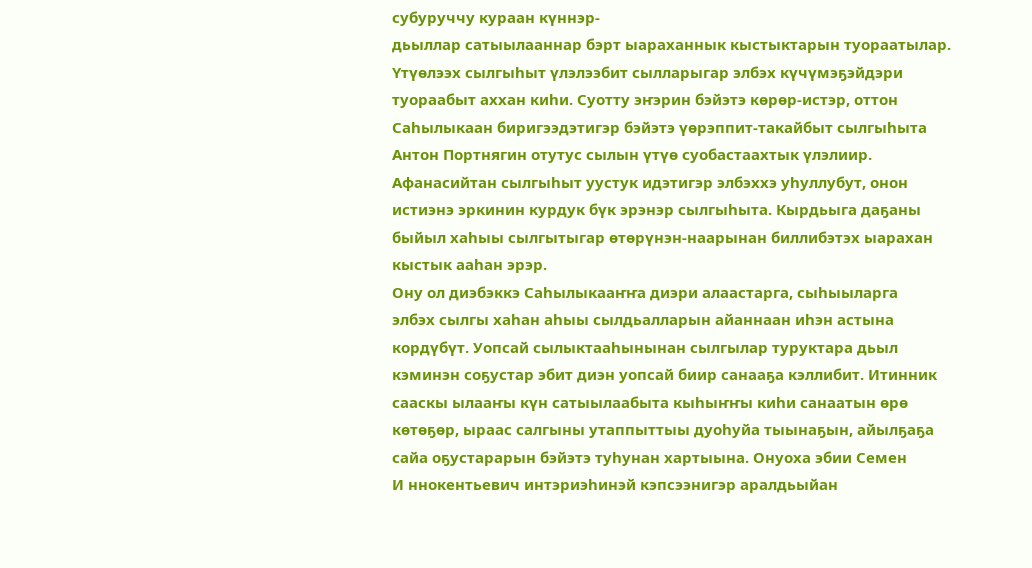субуруччу кураан күннэр-
дьыллар сатыылааннар бэрт ыараханнык кыстыктарын туораатылар.
Үтүөлээх сылгыһыт үлэлээбит сылларыгар элбэх күчүмэҕэйдэри
туораабыт аххан киһи. Суотту эҥэрин бэйэтэ көрөр-истэр, оттон
Саһылыкаан биригээдэтигэр бэйэтэ үөрэппит-такайбыт сылгыһыта
Антон Портнягин отутус сылын үтүө суобастаахтык үлэлиир.
Афанасийтан сылгыһыт уустук идэтигэр элбэххэ уһуллубут, онон
истиэнэ эркинин курдук бүк эрэнэр сылгыһыта. Кырдьыга даҕаны
быйыл хаһыы сылгытыгар өтөрүнэн-наарынан биллибэтэх ыарахан
кыстык ааһан эрэр.
Ону ол диэбэккэ Саһылыкааҥҥа диэри алаастарга, сыһыыларга
элбэх сылгы хаһан аһыы сылдьалларын айаннаан иһэн астына
кордүбүт. Уопсай сылыктааһынынан сылгылар туруктара дьыл
кэминэн соҕустар эбит диэн уопсай биир санааҕа кэллибит. Итинник
сааскы ылааҥы күн сатыылаабыта кыһыҥҥы киһи санаатын өрө
көтөҕөр, ыраас салгыны утаппыттыы дуоһуйа тыынаҕын, айылҕаҕа
сайа оҕустарарын бэйэтэ туһунан хартыына. Онуоха эбии Семен
И ннокентьевич интэриэһинэй кэпсээнигэр аралдьыйан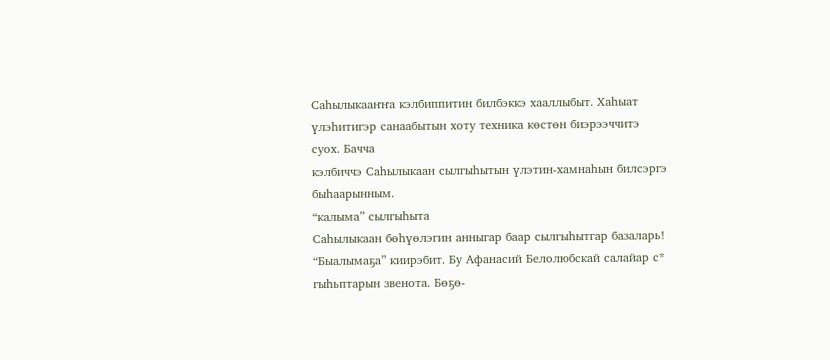Саһылыкааҥҥа кэлбиппитин билбэккэ хааллыбыт. Хаһыат
үлэһитигэр санаабытын хоту техника көстөн биэрээччитэ суох. Бачча
кэлбиччэ Саһылыкаан сылгыһытын үлэтин-хамнаһын билсэргэ
быһаарынным.
“калыма” сылгыһыта
Саһылыкаан бөһүөлэгин анныгар баар сылгыһытгар базаларь!
“Быалымаҕа” киирэбит. Бу Афанасий Белолюбскай салайар с*
гыһьптарын звенота. Бөҕө-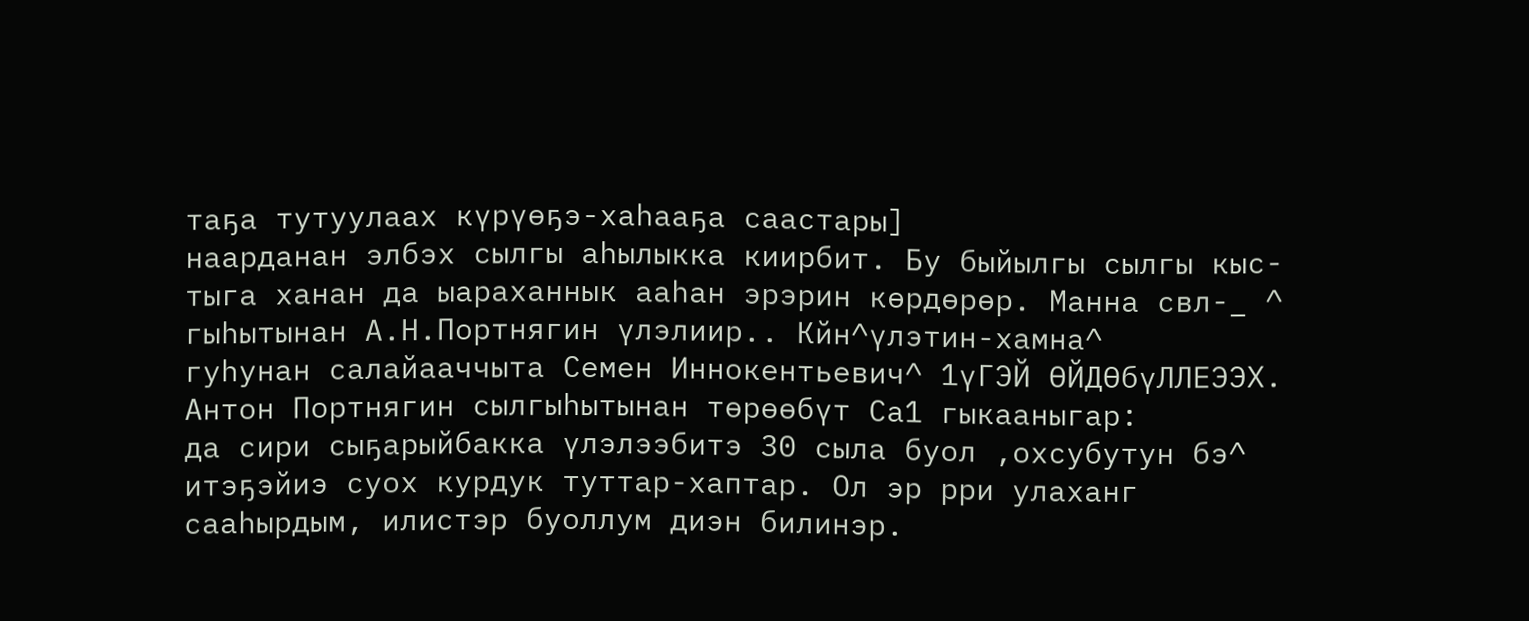таҕа тутуулаах күрүөҕэ-хаһааҕа саастары]
наарданан элбэх сылгы аһылыкка киирбит. Бу быйылгы сылгы кыс-
тыга ханан да ыараханнык ааһан эрэрин көрдөрөр. Манна свл-_ ^
гыһытынан А.Н.Портнягин үлэлиир.. Кйн^үлэтин-хамна^
гуһунан салайааччыта Семен Иннокентьевич^ 1үГЭЙ ӨЙДӨбүЛЛЕЭЭХ.
Антон Портнягин сылгыһытынан төрөөбүт Са1 гыкааныгар:
да сири сыҕарыйбакка үлэлээбитэ 30 сыла буол ,охсубутун бэ^
итэҕэйиэ суох курдук туттар-хаптар. Ол эр рри улаханг
сааһырдым, илистэр буоллум диэн билинэр.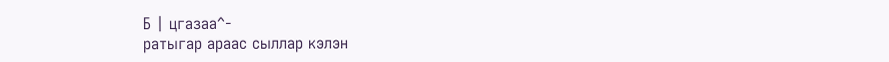Б | цгазаа^-
ратыгар араас сыллар кэлэн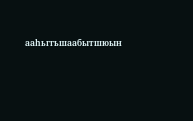ааһьггьшаабытшюын